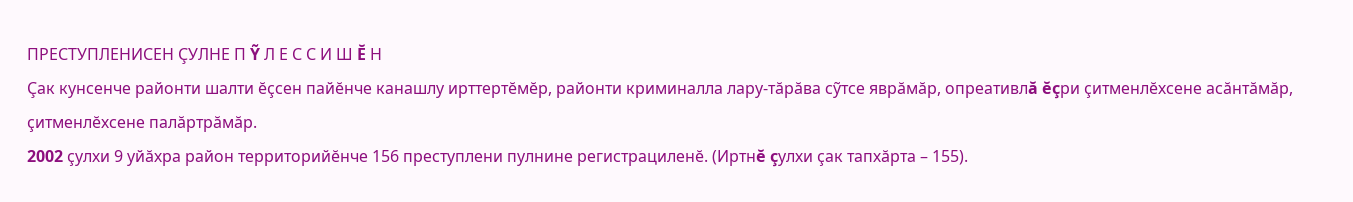ПРЕСТУПЛЕНИСЕН ÇУЛНЕ П Ỹ Л Е С С И Ш Ĕ Н
Çак кунсенче районти шалти ĕçсен пайĕнче канашлу ирттертĕмĕр, районти криминалла лару-тăрăва сỹтсе яврăмăр, опреативлă ĕçри çитменлĕхсене асăнтăмăр, çитменлĕхсене палăртрăмăр.
2002 çулхи 9 уйăхра район территорийĕнче 156 преступлени пулнине регистрациленĕ. (Иртнĕ çулхи çак тапхăрта – 155).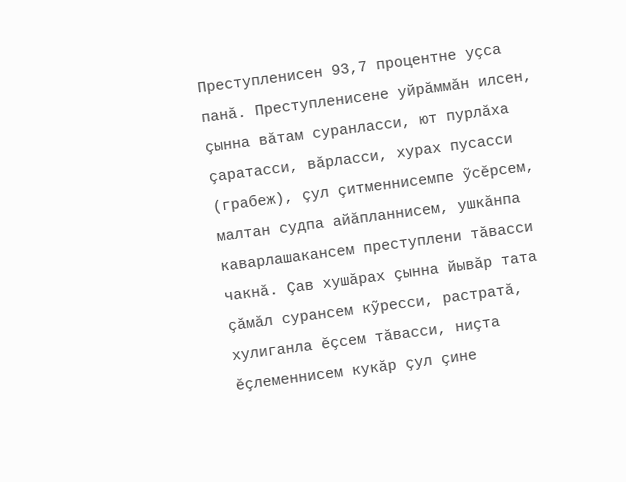Преступленисен 93,7 процентне уçса панă. Преступленисене уйрăммăн илсен, çынна вăтам суранласси, ют пурлăха çаратасси, вăрласси, хурах пусасси (грабеж), çул çитменнисемпе ỹсĕрсем, малтан судпа айăпланнисем, ушкăнпа каварлашакансем преступлени тăвасси чакнă. Çав хушăрах çынна йывăр тата çăмăл сурансем кỹресси, растратă, хулиганла ĕçсем тăвасси, ниçта ĕçлеменнисем кукăр çул çине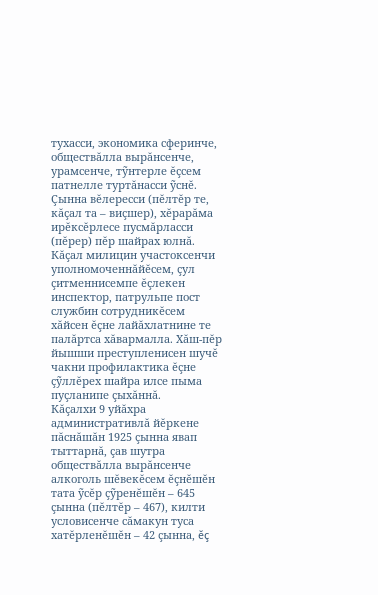тухасси, экономика сферинче, обществăлла вырăнсенче, урамсенче, тỹнтерле ĕçсем патнелле туртăнасси ỹснĕ. Çынна вĕлересси (пĕлтĕр те, кăçал та – виçшер), хĕрарăма ирĕксĕрлесе пусмăрласси (пĕрер) пĕр шайрах юлнă.
Кăçал милицин участоксенчи уполномоченнăйĕсем, çул çитменнисемпе ĕçлекен инспектор, патрульпе пост службин сотрудникĕсем хăйсен ĕçне лайăхлатнине те палăртса хăвармалла. Хăш-пĕр йышши преступленисен шучĕ чакни профилактика ĕçне çỹллĕрех шайра илсе пыма пуçланипе çыхăннă.
Кăçалхи 9 уйăхра административлă йĕркене пăснăшăн 1925 çынна явап тыттарнă, çав шутра обществăлла вырăнсенче алкоголь шĕвекĕсем ĕçнĕшĕн тата ỹсĕр çỹренĕшĕн – 645 çынна (пĕлтĕр – 467), килти условисенче сăмакун туса хатĕрленĕшĕн – 42 çынна, ĕç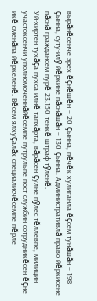вырăнĕсенче эрех ĕçнĕшĕн – 20 çынна, пĕчĕк хулиганла ĕçсем тунăшăн – 198 çынна, суту-илỹ йĕркине пăснăшăн – 130 çынна. Административлă право йĕркисене пăснă граждансем пурĕ 23.150 тенкĕ штраф тỹленĕ.
Уй-хиртен тухăçа пухса илнĕ тапхăрта, вăрăсен çулне пỹлес тĕллевпе, милицин участоксенчи уполномоченнăйĕсемпе путрульпе пост службин сотрудникĕсен ĕçне икĕ сменăпа йĕркеленĕ. Вĕсем ялхуçалăх специалисчĕсемпе пĕрле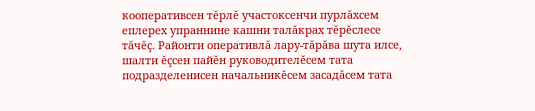кооперативсен тĕрлĕ участоксенчи пурлăхсем еплерех упраннине кашни талăкрах тĕрĕслесе тăчĕç. Районти оперативлă лару-тăрăва шута илсе, шалти ĕçсен пайĕн руководителĕсем тата подразделенисен начальникĕсем засадăсем тата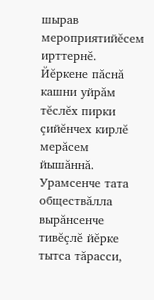шырав мероприятийĕсем ирттернĕ. Йĕркене пăснă кашни уйрăм тĕслĕх пирки çийĕнчех кирлĕ мерăсем йышăннă.
Урамсенче тата обществăлла вырăнсенче тивĕçлĕ йĕрке тытса тăрасси,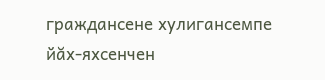граждансене хулигансемпе йăх-яхсенчен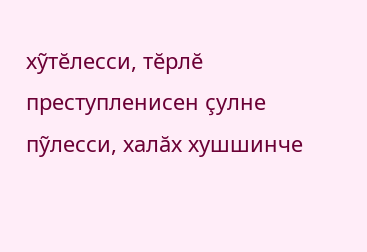хỹтĕлесси, тĕрлĕ преступленисен çулне пỹлесси, халăх хушшинче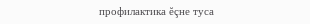профилактика ĕçне туса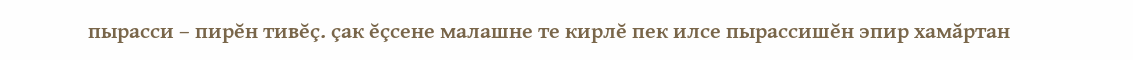пырасси – пирĕн тивĕç. çак ĕçсене малашне те кирлĕ пек илсе пырассишĕн эпир хамăртан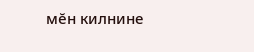мĕн килнине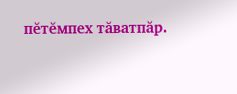пĕтĕмпех тăватпăр.